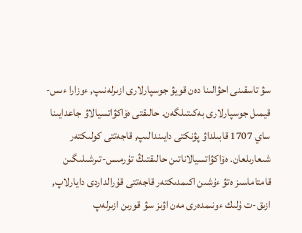سۋ تاسقىنى احۋالىنا دەن قويۋ جوسپارلارى ازىرلەنىپ, ءوزارا ءىس-قيمىل جوسپارلارى بەكىتىلگەن. حالىقتى ەۆاكۋاتسيالاۋ جاعدايىنا ساي 1707 قابىلداۋ پۋنكتى دايىندالىپ, قاجەتتى كولىكتەر شىعارىلعان. ەۆاكۋاتسيالاناتىن حالىقتىڭ تۇرمىس-تىرشىلىگىن قامتاماسىز ەتۋ ءۇشىن اكىمدىكتەر قاجەتتى قۇرالداردى دايارلاپ, ازىق-ت ۇلىك ءونىمدەرى مەن اۋىز سۋ قورىن ازىرلەپ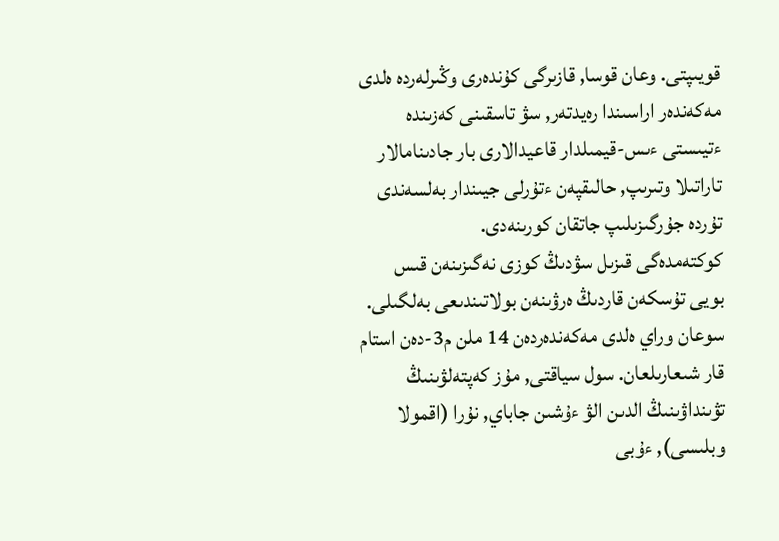قويىپتى. وعان قوسا, قازىرگى كۇندەرى وڭىرلەردە ەلدى مەكەندەر اراسىندا رەيدتەر, سۋ تاسقىنى كەزىندە ءتيىستى ءىس-قيمىلدار قاعيدالارى بار جادىنامالار تاراتىلا وتىرىپ, حالىقپەن ءتۇرلى جيىندار بەلسەندى تۇردە جۇرگىزىلىپ جاتقان كورىنەدى.
كوكتەمدەگى قىزىل سۋدىڭ كوزى نەگىزىنەن قىس بويى تۇسكەن قاردىڭ ەرۋىنەن بولاتىندىعى بەلگىلى. سوعان وراي ەلدى مەكەندەردەن 14 ملن م3-دەن استام قار شىعارىلعان. سول سياقتى, مۇز كەپتەلۋىنىڭ تۋىنداۋىنىڭ الدىن الۋ ءۇشىن جاباي, نۇرا (اقمولا وبلىسى), ءۇبى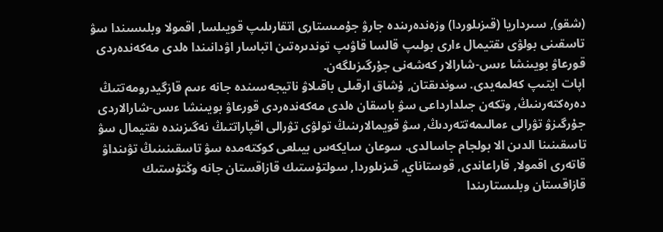(شقو), سىرداريا (قىزىلوردا) وزەندەرىندە جارۋ جۇمىستارى اتقارىلىپ قويىلسا, اقمولا وبلىسىندا سۋ تاسقىنى بولۋى ىقتيمال ءارى بولىپ قالسا قاۋىپ توندىرەتىن اتباسار اۋدانىندا ەلدى مەكەندەردى قورعاۋ بويىنشا ءىس-شارالار كەشەنى جۇرگىزىلگەن.
اپات ايتىپ كەلمەيدى. سوندىقتان, ۇشاق ارقىلى باقىلاۋ ناتيجەسىندە جانە ءىىم قازگيدرومەتتىڭ دەرەكتەرىنىڭ, وتكەن جىلدارداعى سۋ باسقان ەلدى مەكەندەردى قورعاۋ بويىنشا ءىس-شارالاردى جۇرگىزۋ تۋرالى ءمالىمەتتەردىڭ, سۋ قويمالارىنىڭ تولۋى تۋرالى اقپاراتتىڭ نەگىزىندە ىقتيمال سۋ تاسقىنىنا الدىن الا بولجام جاسالدى. سوعان سايكەس بيىلعى كوكتەمدە سۋ تاسقىنىنىڭ تۋىنداۋ قاتەرى اقمولا, قاراعاندى, قوستاناي, قىزىلوردا, سولتۇستىك قازاقستان جانە وڭتۇستىك قازاقستان وبلىستارىندا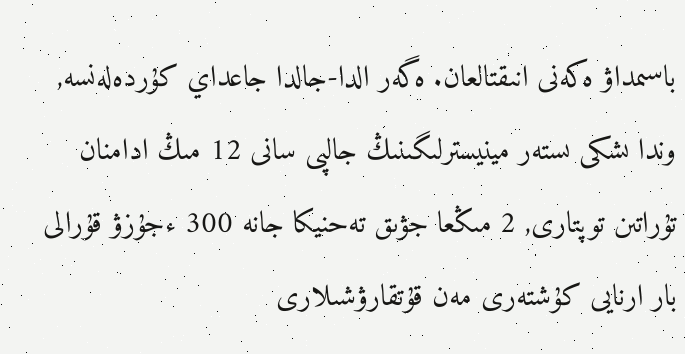باسىمداۋ ەكەنى انىقتالعان. ەگەر الدا-جالدا جاعداي كۇردەلەنسە, وندا ىشكى ىستەر مينيسترلىگىنىڭ جالپى سانى 12 مىڭ ادامنان تۇراتىن توپتارى, 2 مىڭعا جۋىق تەحنيكا جانە 300 ءجۇزۋ قۇرالى بار ارنايى كۇشتەرى مەن قۇتقارۋشىلارى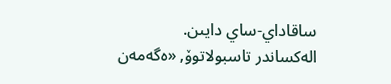ساقاداي-ساي دايىن.
الەكساندر تاسبولاتوۆ, «ەگەمەن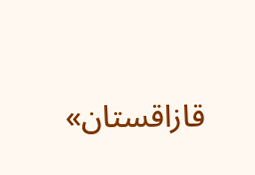قازاقستان»